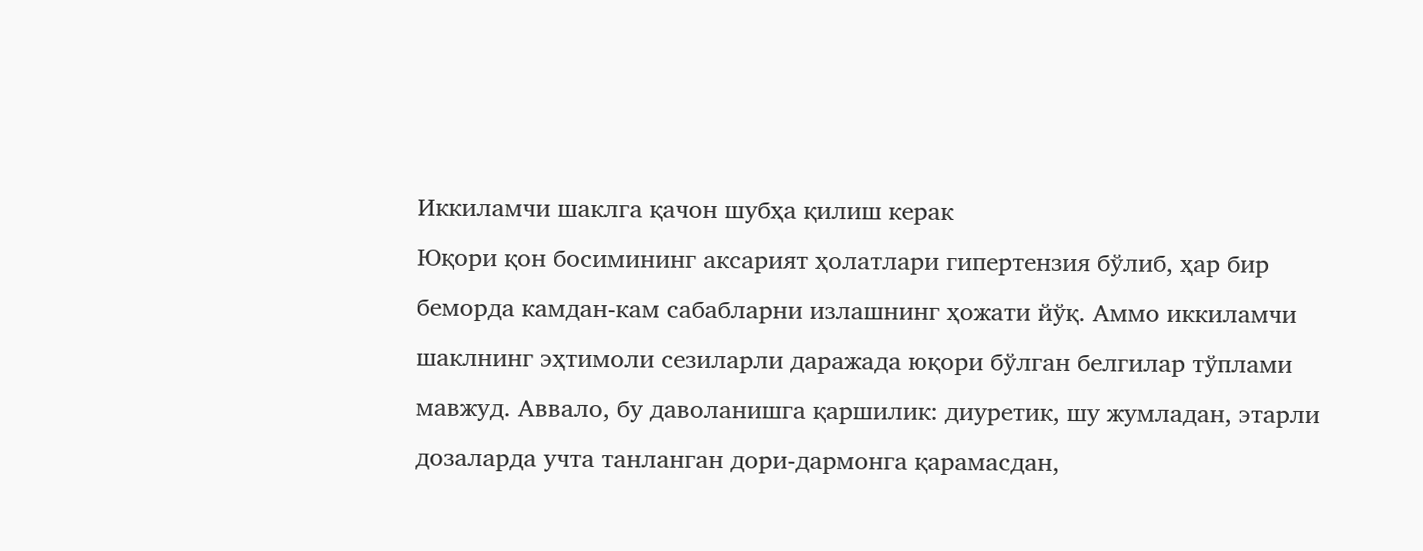Иккиламчи шаклга қачон шубҳа қилиш керак
Юқори қон босимининг аксарият ҳолатлари гипертензия бўлиб, ҳар бир беморда камдан-кам сабабларни излашнинг ҳожати йўқ. Аммо иккиламчи шаклнинг эҳтимоли сезиларли даражада юқори бўлган белгилар тўплами мавжуд. Аввало, бу даволанишга қаршилик: диуретик, шу жумладан, этарли дозаларда учта танланган дори-дармонга қарамасдан,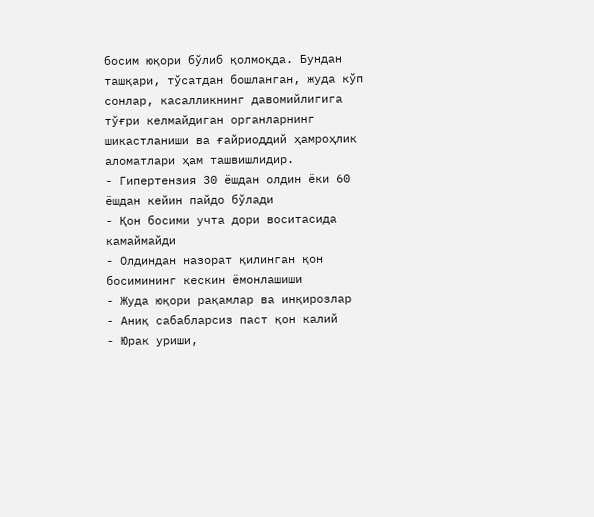босим юқори бўлиб қолмоқда. Бундан ташқари, тўсатдан бошланган, жуда кўп сонлар, касалликнинг давомийлигига тўғри келмайдиган органларнинг шикастланиши ва ғайриоддий ҳамроҳлик аломатлари ҳам ташвишлидир.
- Гипертензия 30 ёшдан олдин ёки 60 ёшдан кейин пайдо бўлади
- Қон босими учта дори воситасида камаймайди
- Олдиндан назорат қилинган қон босимининг кескин ёмонлашиши
- Жуда юқори рақамлар ва инқирозлар
- Аниқ сабабларсиз паст қон калий
- Юрак уриши,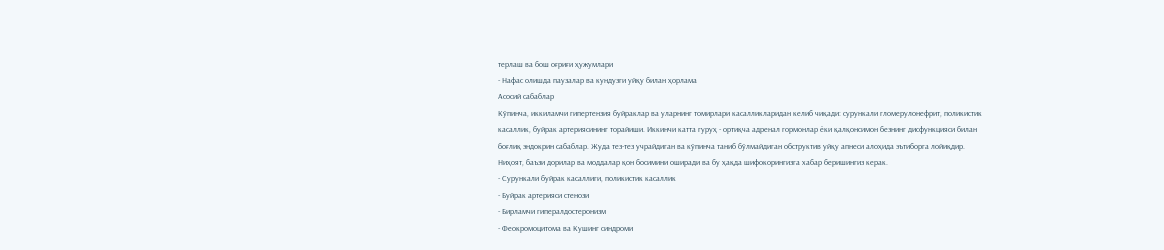терлаш ва бош оғриғи ҳужумлари
- Нафас олишда паузалар ва кундузги уйқу билан ҳорлама
Асосий сабаблар
Кўпинча, иккиламчи гипертензия буйраклар ва уларнинг томирлари касалликларидан келиб чиқади: сурункали гломерулонефрит, поликистик касаллик, буйрак артериясининг торайиши. Иккинчи катта гуруҳ - ортиқча адренал гормонлар ёки қалқонсимон безнинг дисфункцияси билан боғлиқ эндокрин сабаблар. Жуда тез-тез учрайдиган ва кўпинча таниб бўлмайдиган обструктив уйқу апнеси алоҳида эътиборга лойиқдир. Ниҳоят, баъзи дорилар ва моддалар қон босимини оширади ва бу ҳақда шифокорингизга хабар беришингиз керак.
- Сурункали буйрак касаллиги, поликистик касаллик
- Буйрак артерияси стенози
- Бирламчи гипералдостеронизм
- Феокромоцитома ва Кушинг синдроми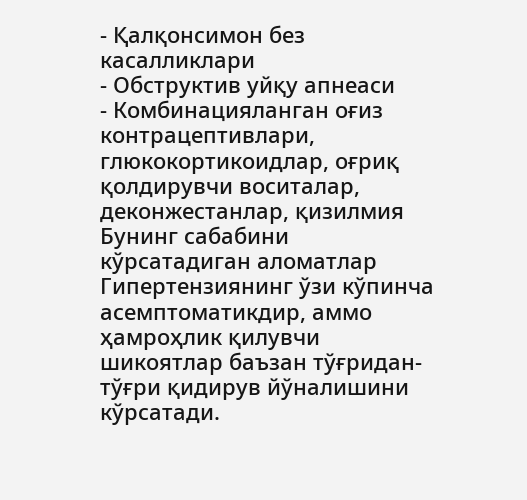- Қалқонсимон без касалликлари
- Обструктив уйқу апнеаси
- Комбинацияланган оғиз контрацептивлари, глюкокортикоидлар, оғриқ қолдирувчи воситалар, деконжестанлар, қизилмия
Бунинг сабабини кўрсатадиган аломатлар
Гипертензиянинг ўзи кўпинча асемптоматикдир, аммо ҳамроҳлик қилувчи шикоятлар баъзан тўғридан-тўғри қидирув йўналишини кўрсатади.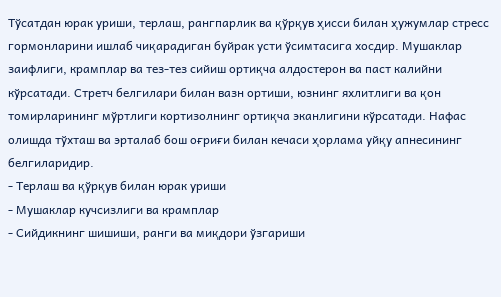Тўсатдан юрак уриши, терлаш, рангпарлик ва қўрқув ҳисси билан ҳужумлар стресс гормонларини ишлаб чиқарадиган буйрак усти ўсимтасига хосдир. Мушаклар заифлиги, крамплар ва тез-тез сийиш ортиқча алдостерон ва паст калийни кўрсатади. Стретч белгилари билан вазн ортиши, юзнинг яхлитлиги ва қон томирларининг мўртлиги кортизолнинг ортиқча эканлигини кўрсатади. Нафас олишда тўхташ ва эрталаб бош оғриғи билан кечаси ҳорлама уйқу апнесининг белгиларидир.
- Терлаш ва қўрқув билан юрак уриши
- Мушаклар кучсизлиги ва крамплар
- Сийдикнинг шишиши, ранги ва миқдори ўзгариши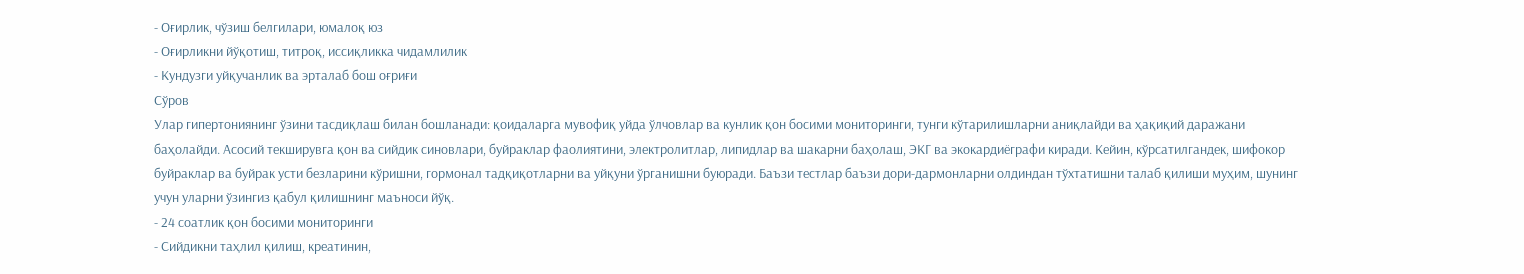- Оғирлик, чўзиш белгилари, юмалоқ юз
- Оғирликни йўқотиш, титроқ, иссиқликка чидамлилик
- Кундузги уйқучанлик ва эрталаб бош оғриғи
Сўров
Улар гипертониянинг ўзини тасдиқлаш билан бошланади: қоидаларга мувофиқ уйда ўлчовлар ва кунлик қон босими мониторинги, тунги кўтарилишларни аниқлайди ва ҳақиқий даражани баҳолайди. Асосий текширувга қон ва сийдик синовлари, буйраклар фаолиятини, электролитлар, липидлар ва шакарни баҳолаш, ЭКГ ва экокардиёграфи киради. Кейин, кўрсатилгандек, шифокор буйраклар ва буйрак усти безларини кўришни, гормонал тадқиқотларни ва уйқуни ўрганишни буюради. Баъзи тестлар баъзи дори-дармонларни олдиндан тўхтатишни талаб қилиши муҳим, шунинг учун уларни ўзингиз қабул қилишнинг маъноси йўқ.
- 24 соатлик қон босими мониторинги
- Сийдикни таҳлил қилиш, креатинин,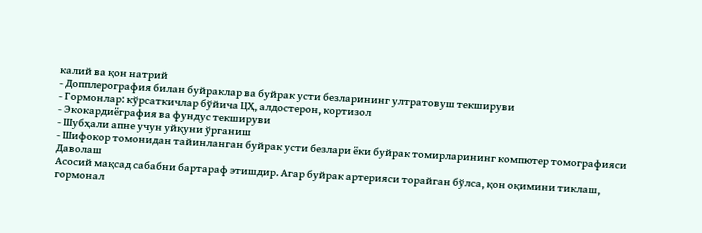калий ва қон натрий
- Допплерография билан буйраклар ва буйрак усти безларининг ултратовуш текшируви
- Гормонлар: кўрсаткичлар бўйича ЦҲ, алдостерон, кортизол
- Экокардиёграфия ва фундус текшируви
- Шубҳали апне учун уйқуни ўрганиш
- Шифокор томонидан тайинланган буйрак усти безлари ёки буйрак томирларининг компютер томографияси
Даволаш
Асосий мақсад сабабни бартараф этишдир. Агар буйрак артерияси торайган бўлса, қон оқимини тиклаш, гормонал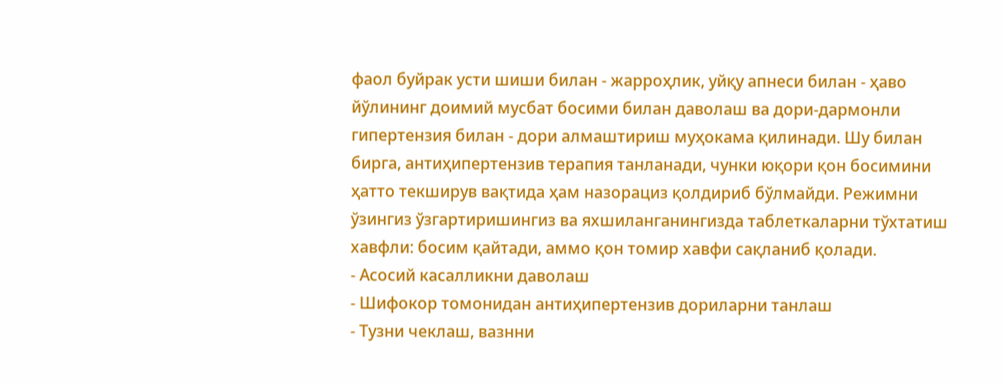фаол буйрак усти шиши билан - жарроҳлик, уйқу апнеси билан - ҳаво йўлининг доимий мусбат босими билан даволаш ва дори-дармонли гипертензия билан - дори алмаштириш муҳокама қилинади. Шу билан бирга, антиҳипертензив терапия танланади, чунки юқори қон босимини ҳатто текширув вақтида ҳам назорациз қолдириб бўлмайди. Режимни ўзингиз ўзгартиришингиз ва яхшиланганингизда таблеткаларни тўхтатиш хавфли: босим қайтади, аммо қон томир хавфи сақланиб қолади.
- Асосий касалликни даволаш
- Шифокор томонидан антиҳипертензив дориларни танлаш
- Тузни чеклаш, вазнни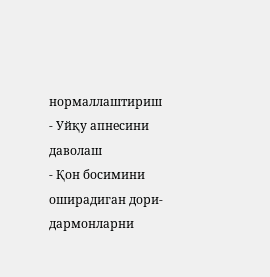нормаллаштириш
- Уйқу апнесини даволаш
- Қон босимини оширадиган дори-дармонларни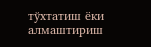тўхтатиш ёки алмаштириш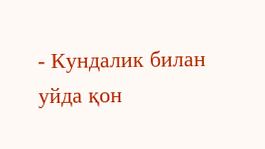- Кундалик билан уйда қон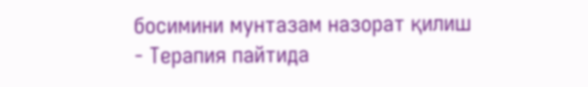босимини мунтазам назорат қилиш
- Терапия пайтида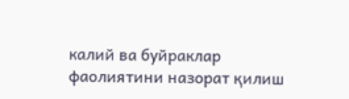калий ва буйраклар фаолиятини назорат қилиш